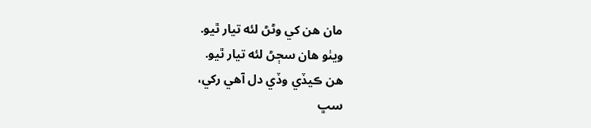مان هن کي وڻڻ لئه تيار ٿيو.
ويٺو هان سڄڻ لئه تيار ٿيو.
هن ڪيڏي وڏي دل آهي رکي،
سڀ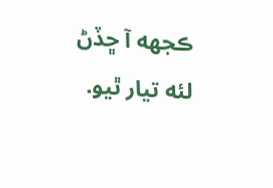ڪجهه آ ڇڏڻ لئه تيار ٿيو.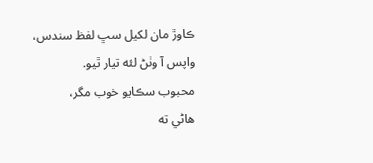ڪاوڙ مان لکيل سڀ لفظ سندس،
واپس آ وٺڻ لئه تيار ٿيو.
محبوب سڪايو خوب مگر،
هاڻي ته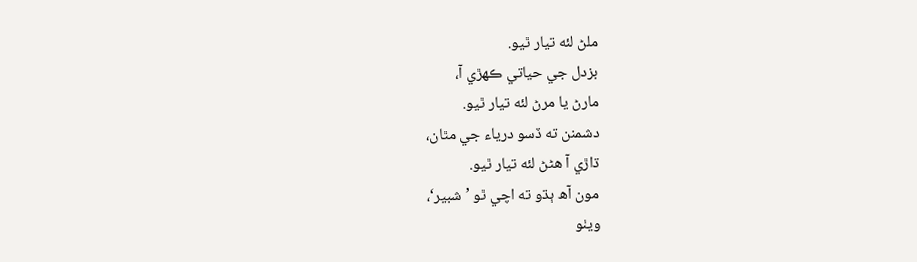ملڻ لئه تيار ٿيو.
بزدل جي حياتي ڪهڙي آ،
مارڻ يا مرڻ لئه تيار ٿيو.
دشمنن ته ڏسو درياء جي مٿان،
ڌاڙي آ هڻڻ لئه تيار ٿيو.
مون آھ ٻڌو ته اچي ٿو ’شبير‘،
ويٺو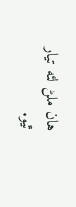هان ملڻ لئه تيار ٿيو.